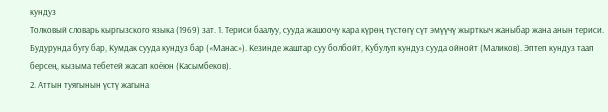кундуз
Толковый словарь кыргызского языка (1969) зат. 1. Териси баалуу, сууда жашоочу кара күрөң түстөгү сүт эмүүчү жырткыч жаныбар жана анын териси. Будурунда бугу бар, Кумдак сууда кундуз бар («Манас»). Кезинде жаштар суу болбойт, Кубулуп кундуз сууда ойнойт (Маликов). Эптеп кундуз таап берсең, кызыма тебетей жасап коёюн (Касымбеков).
2. Аттын туягынын үстү жагына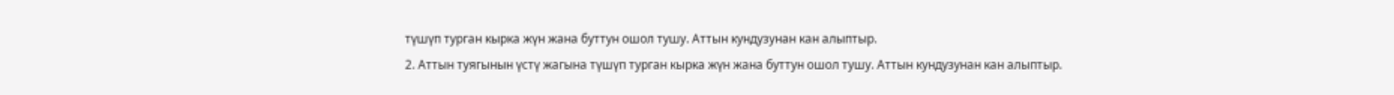түшүп турган кырка жүн жана буттун ошол тушу. Аттын кундузунан кан алыптыр.
2. Аттын туягынын үстү жагына түшүп турган кырка жүн жана буттун ошол тушу. Аттын кундузунан кан алыптыр.